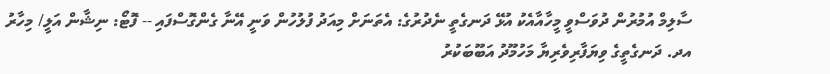ސާލިމް އުމުރުން ދުވަސްވީ މީހާއާއެކު އުޅޭ ދަނގެތީ ނެދުރުގެ: އެތަނަށް މިއަދު ފުލުހުން ވަނީ އޭނާ ގެންގޮސްފައި -- ފޮޓޯ: ނިޝާން އަލީ/ މިހާރު
އދ. ދަނގެތީގެ ވިޔަފާރިވެރިޔާ މަހުމޫދު އަބޫބަކުރު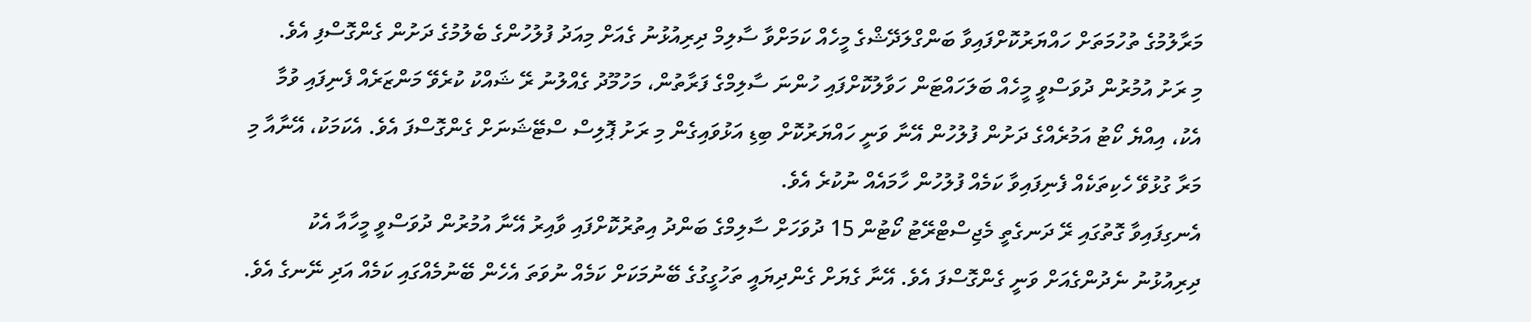މަރާލުމުގެ ތުހުމަތަށް ހައްޔަރުކޮށްފައިވާ ބަންގްލަދޭޝްގެ މީހެއް ކަމަށްވާ ސާލިމް ދިރިއުޅުނު ގެއަށް މިއަދު ފުލުހުންގެ ބެލުމުގެ ދަށުން ގެންގޮސްފި އެވެ.
މި ރަށު އުމުރުން ދުވަސްވީ މީހެއް ބަލަހައްޓަން ހަވާލުކޮށްފައި ހުންނަ ސާލިމްގެ ފަރާތުން، މަހުމޫދު ގެއްލުނު ރޭ ޝައްކު ކުރެވޭ މަންޒަރެއް ފެނިފައި ވުމާ އެކު، އިއްޔެ ކޯޓު އަމުރެއްގެ ދަށުން ފުލުހުން އޭނާ ވަނީ ހައްޔަރުކޮށް ބިޑި އަޅުވައިގެން މި ރަށު ޕޮލިސް ސްޓޭޝަނަށް ގެންގޮސްފަ އެވެ. އެކަމަކު، އޭނާއާ މި މަރާ ގުޅުވޭ ހެކިތަކެއް ފެނިފައިވާ ކަމެއް ފުލުހުން ހާމައެއް ނުކުރެ އެވެ.
އެނގިފައިވާ ގޮތުގައި ރޭ ދަނގެތީ މެޖިސްޓްރޭޓު ކޯޓުން 15 ދުވަހަށް ސާލިމްގެ ބަންދު އިތުރުކޮށްފައި ވާއިރު އޭނާ އުމުރުން ދުވަސްވީ މީހާއާ އެކު ދިރިއުޅުނު ނެދުންގެއަށް ވަނީ ގެންގޮސްފަ އެވެ. އޭނާ ގެޔަށް ގެންދިޔައީ ތަހުގީގުގެ ބޭނުމަކަށް ކަމެއް ނުވަތަ އެހެން ބޭނުމެއްގައި ކަމެއް އަދި ނޭނގެ އެވެ.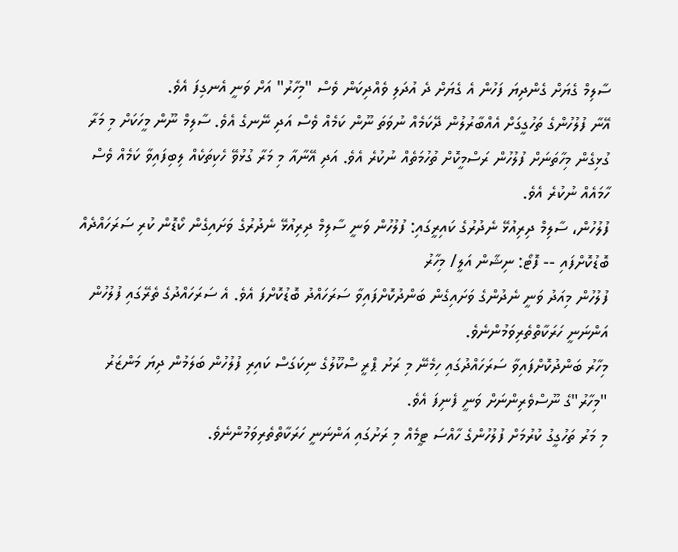ސާލިމް ގެޔަށް ގެންދިޔަ ފަހުން އެ ގެޔަށް ދެ އުދަލި ވެއްދިކަން ވެސް "މިހާރު" އަށް ވަނީ އެނގިފަ އެވެ.
އޭނާ ފުލުހުންގެ ތަހުގީގަށް އެއްބާރުލުން ދޭކަމެއް ނުވަތަ ނޫން ކަމެއް ވެސް އަދި ނޭނގެ އެވެ. ސާލިމް ނޫން މީހަކަށް މި މަރާ ގުޅިގެން މިހާތަނަށް ފުލުހުން ރަސްމީކޮށް ތުހުމަތެއް ނުކުރެ އެވެ. އަދި އޭނާއާ މި މަރާ ގުޅުވޭ ހެކިތަކެއް ލިބިފައިވާ ކަމެއް ވެސް ހާމައެއް ނުކުރެ އެވެ.
ފުލުހުން، ސާލިމް ދިރިއުޅޭ ނެދުރުގެ ކައިރީގައި: ފުލުހުން ވަނީ ސާލިމް ދިރިއުޅޭ ނެދުރުގެ ވަށައިގެން ކޯޑޮން ކުރި ސަރަހައްދެއް ބޮޑުކޮށްފައި -- ފޮޓޯ: ނިޝާން އަލީ/ މިހާރު
ފުލުހުން މިއަދު ވަނީ ނެދުންގެ ވަށައިގެން ބަންދުކޮށްފައިވާ ސަރަހައްދު ބޮޑުކޮށްފަ އެވެ. އެ ސަރަހައްދުގެ ތެރޭގައި ފުލުހުން އަންނަނީ ހަރަކާތްތެރިވަމުންނެވެ.
މިހާރު ބަންދުކޮށްފައިވާ ސަރަހައްދުގައި ހިމެނޭ މި ރަށު ޕްރީ ސްކޫލުގެ ނިކަގަސް ކައިރި ފުލުހުން ބަލަމުން ދިޔަ މަންޒަރު "މިހާރު"ގެ ނޫސްވެރިންނަށް ވަނީ ފެނިފަ އެވެ.
މި މަރު ތަހުގީގު ކުރުމަށް ފުލުހުންގެ ހާއްސަ ޓީމެއް މި ރަށުގައި އަންނަނީ ހަރަކާތްތެރިވަމުންނެވެ.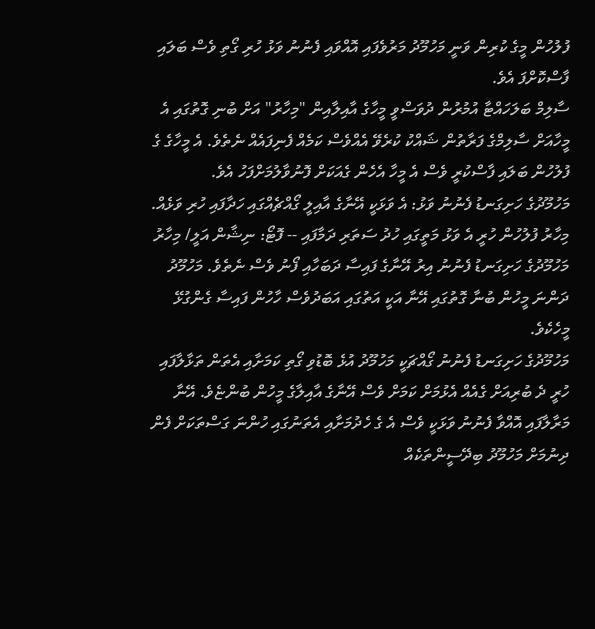ފުލުހުން މީގެ ކުރިން ވަނީ މަހުމޫދު މަރުވެފައި އޮއްވައި ފެނުނު ވަޅު ހުރި ގޯތި ވެސް ބަލައި ފާސްކޮށްފަ އެވެ.
ސާލިމް ބަލަހައްޓާ އުމުރުން ދުވަސްވީ މީހާގެ އާއިލާއިން "މިހާރު" އަށް ބުނި ގޮތުގައި އެ މީހާއަށް ސާލިމްގެ ފަރާތުން ޝައްކު ކުރެވޭ އެއްވެސް ކަމެއް ފެނިފައެއް ނެތެވެ. އެ މީހާގެ ގެ ފުލުހުން ބަލައި ފާސްކުރީ ވެސް އެ މީހާ އެހެން ގެއަކަށް ފޮނުވާލުމަށްފަހު އެވެ.
މަހުމޫދުގެ ހަށިގަނޑު ފެނުނު ވަޅު: އެ ވަޅަކީ އޭނާގެ އާއިލީ ގޯއްޗެއްގައި ހަދާފައި ހުރި ވަޅެއް. މިހާރު ފުލުހުން ހުރީ އެ ވަޅު މަތީގައި ހުދު ސަތަރި ދަމާފައި -- ފޮޓޯ: ނިޝާން އަލީ/ މިހާރު
މަހުމޫދުގެ ހަށިގަނޑު ފެނުނު އިރު އޭނާގެ ފައިސާ ދަބަހާއި ފޯނު ވެސް ނެތެވެ. މަހުމޫދު ދަންނަ މީހުން ބުނާ ގޮތުގައި އޭނާ އަކީ އަތުގައި އަބަދުވެސް ހާހުން ފައިސާ ގެންގުޅޭ މީހެކެވެ.
މަހުމޫދުގެ ހަށިގަނޑު ފެނުނު ގޯއްޗަކީ މަހުމޫދު އުޅެ ބޮޑުވި ގޯތި ކަމަށާއި އެތަން ތަޅާލާފައި ހުރީ ދެ ބުރިއަށް ގެއެއް އެޅުމަށް ކަމަށް ވެސް އޭނާގެ އާއިލާގެ މީހުން ބުންޏެވެ. އޭނާ މަރާލާފައި އޮއްވާ ފެނުނު ވަޅަކީ ވެސް އެ ގެ ހެދުމަށާއި އެތަނުގައި ހުންނަ ގަސްތަކަށް ފެން ދިނުމަށް މަހުމޫދު ބިދޭސީންތަކެއް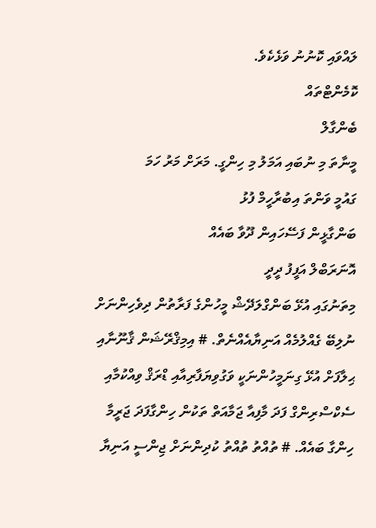ލައްވައި ކޮނުނު ވަޅެކެވެ.
ކޮމެންޓްތައް
ބެންގާލް
މީނާތަ މި ނުބައި އަމަލު މި ހިންގީ. މަރަށް މަރު ހަމަ
ގައުމީ ވަންތަ އިބުރާހީމް ފުޅު
ބަންގާޅީން ފަސޭހައިން ދޫވާ ބައެއް
އޮނަރަބްލް އަފީފު ދީދީ
މިތަނުގައި އުޅޭ ބަންގްލަދޭޝް މީހުންގެ ފަރާތުން ދިވެހިންނަށް ނުލިބޭ ގެއްލުމެއް އަނިޔާއެއްނެތް. # އިމިޤްރޭޝަން ޤާނޫނާއި ޙިލާފަށް އުޅޭ ގިނަމީހުންނަކީ ވަގުވިޔަފާރިއާއި ޑްރަޤް ވިއްކުމާއި ސެކްސްރިންގް ފަދަ މާފިއާ ޖަމާއަތް ތަކުން ހިންގާފަދަ ޖަރީމާ ހިންގާ ބައެއް. # ތުއްތު ތުއްތު ކުދިންނަށް ޖިންސީ އަނިޔާ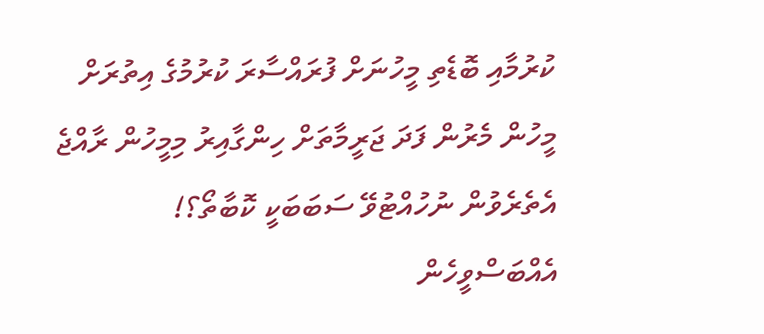ކުރުމާއި ބޮޑެތި މީހުނަށް ފުރައްސާރަ ކުރުމުގެ އިތުރަށް މީހުން މެރުން ފަދަ ޖަރީމާތަށް ހިންގާއިރު މިމީހުން ރާއްޖެ އެތެރެވުން ނުހުއްޓުވޭ ސަބަބަކީ ކޮބާތޯ؟!
އެއްބަސްވީހެން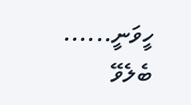ހީވަނީ......
ބެލެވޭ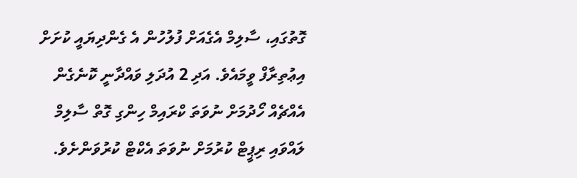ގޮތުގައި، ސާލިމް އެގެއަށް ފުލުހުން އެ ގެންދިޔައީ ކުށަށް އިޢުތިރާފް ވީމައެވެ. އަދި 2 އުދަލި ވައްދާނީ ކޮނެގެން އެއްޗެއް ހޯދުމަށް ނުވަތަ ކްރައިމް ހިންގި ގޮތް ސާލިމް ލައްވައި ރިޕީޓް ކުރުމަށް ނުވަތަ އެކްޓް ކުރުވަންށެވެ.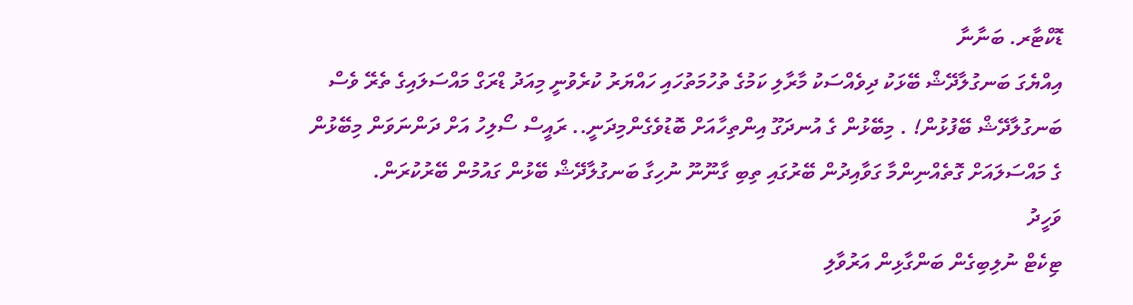ޑޮކްޓާރ. ބަނާނާ
އިއްޔެގަ ބަނގުލާދޭޝް ބޭޅަކު ދިވެއްސަކު މާރާލި ކަމުގެ ތުހުމަތުހައި ހައްޔަރު ކުރެވުނީ މިއަދު ޑްރަގް މައްސަލައިގެ ތެރޭ ވެސް ބަނގުލާދޭޝް ބޭފުޅުން! . މިބޭޅުން ގެ އުނދަގޫ އިންތިހާއަށް ބޮޑުވެގެންމިދަނީ.. ރައީސް ސޯލިހު އަށް ދަންނަވަން މިބޭޅުން ގެ މައްސަލައަށް ގޮތެއްނިންމާ ގަވާއިދުން ބޭރުގައި ތިބި ގާނޫނޫ ނުހިގާ ބަނގުލާދޭޝް ބޭޅުން ގައުމުން ބޭރުކުރަން.
ވަހީދު
ޓިކެޓް ނުލިބިގެން ބަންގާޅިން އަރުވާލި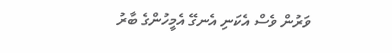ވަރުން ވެސް އެކަނި އެނގޭ އެމީހުންގެ ބާރު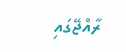ރާއްޖޭގައި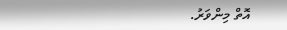އޮތް މިންވަރު.